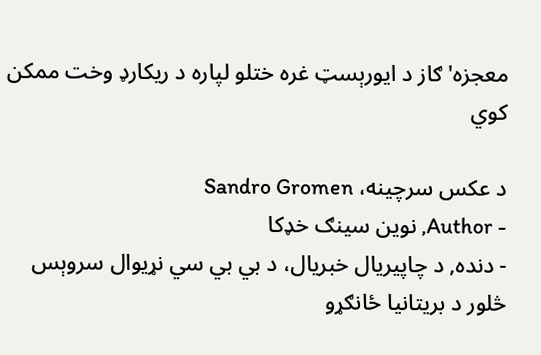معجزه' ګاز د ایورېسټ غره ختلو لپاره د ریکارډ وخت ممکن کوي

د عکس سرچینه، Sandro Gromen
- Author, نوین سینګ خډکا
- دنده, د چاپیریال خبریال، د بي بي سي نړیوال سروېس
څلور د بریتانیا ځانګړو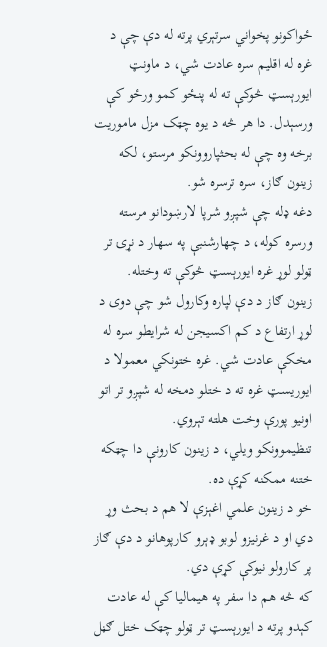ځواکونو پخواني سرتېري پرته له دې چې د غره له اقلیم سره عادت شي، د ماونټ ایورېسټ څوکې ته له پنځو کمو ورځو کې ورسېدل. دا هر څه د یوه چټک مزل ماموریت برخه وه چې له بحثپاروونکو مرستو، لکه زینون ګاز، سره ترسره شو.
دغه ډله چې شپږو شرپا لارښودانو مرسته ورسره کوله، د چهارشنبې په سهار د نړۍ تر ټولو لوړ غره ایورېسټ څوکې ته وختله.
زینون ګاز د دې لپاره وکارول شو چې دوی د لوړ ارتفاع د کم اکسیجن له شرایطو سره له مخکې عادت شي. غره ختونکي معمولا د ایوریسټ غره ته د ختلو دمخه له شپږو تر اتو اونیو پورې وخت هلته تېروي.
تنظیموونکو ویلي، د زینون کارونې دا چټکه ختنه ممکنه کړې ده.
خو د زینون علمي اغېزې لا هم د بحث وړ دي او د غرنیزو لوبو ډېرو کارپوهانو د دې ګاز پر کارولو نیوکې کړې دي.
که څه هم دا سفر په هیمالیا کې له عادت کېدو پرته د ایورېسټ تر ټولو چټک ختل ګڼل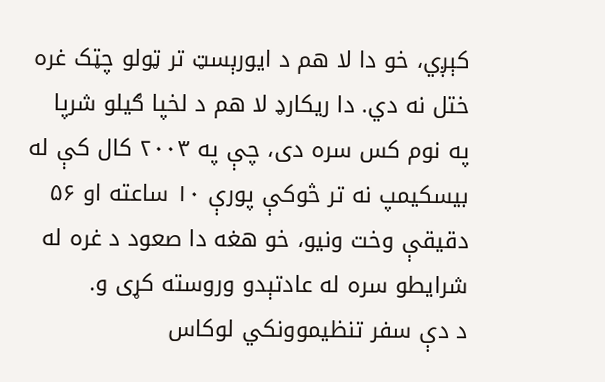کېږي، خو دا لا هم د ایورېسټ تر ټولو چټک غره ختل نه دي. دا ریکارډ لا هم د لخپا ګیلو شرپا په نوم کس سره دی، چې په ۲۰۰۳ کال کې له بیسکیمپ نه تر څوکې پورې ۱۰ ساعته او ۵۶ دقیقې وخت ونیو، خو هغه دا صعود د غره له شرایطو سره له عادتېدو وروسته کړی و.
د دې سفر تنظیموونکي لوکاس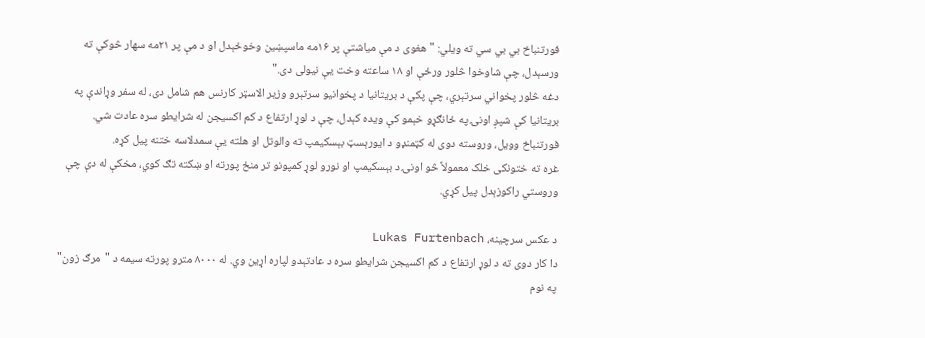فورتنباخ بي بي سي ته ویلي: "هغوی د مې میاشتې پر ۱۶مه ماسپښین وخوځېدل او د مې پر ۲۱مه سهار څوکې ته ورسېدل، چې شاوخوا څلور ورځې او ۱۸ ساعته وخت یې نیولی دی."
دغه څلور پخواني سرتېري، چې پکې د بریتانیا د پخوانيو سرتېرو وزیر الاسټر کارنس هم شامل دی، له سفر وړاندې په بریتانیا کې شپږ اونۍ په ځانګړو خېمو کې ویده کېدل، چې د لوړ ارتفاع د کم اکسیجن له شرایطو سره عادت شي.
فورتنباخ وویل، وروسته دوی له کټمنډو د ایورېسټ بېسکیمپ ته والوتل او هلته یې سمدلاسه ختنه پیل کړه.
غره ته ختونکی خلک معمولاً څو اونۍ د بېسکیمپ او نورو لوړ کمپونو تر منځ پورته او ښکته تګ کوي، مخکې له دې چې وروستي راکوزېدل پیل کړي.

د عکس سرچینه، Lukas Furtenbach
دا کار دوی ته د لوړ ارتفاع د کم اکسیجن شرایطو سره د عادتېدو لپاره اړین وي. له ۸۰۰۰ مترو پورته سیمه د "مرګ زون" په نوم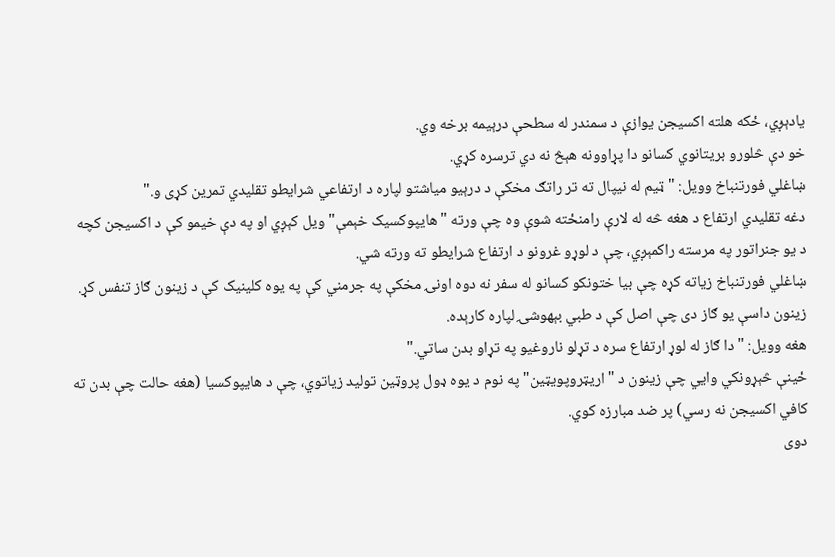یادېږي، ځکه هلته اکسیجن یوازې د سمندر له سطحې درېیمه برخه وي.
خو دې څلورو بریتانوي کسانو دا پړاوونه هېڅ نه دي ترسره کړي.
ښاغلي فورتنباخ وویل: "ټیم له نیپال ته تر راتګ مخکې د درېیو میاشتو لپاره د ارتفاعي شرایطو تقلیدي تمرین کړی و."
دغه تقلیدي ارتفاع د هغه څه له لارې رامنځته شوې وه چې ورته "هایپوکسیک خېمې" ویل کېږي او په دې خیمو کې د اکسیجن کچه د یو جنراتور په مرسته راکمېږي، چې د لوړو غرونو د ارتفاع شرایطو ته ورته شي.
ښاغلي فورتنباخ زیاته کړه چې بیا ختونکو کسانو له سفر نه دوه اونۍ مخکې په جرمني کې په یوه کلینیک کې د زینون ګاز تنفس کړ. زینون داسې یو ګاز دی چې اصل کې د طبي بېهوشۍ لپاره کارېده.
هغه وویل: "دا ګاز له لوړ ارتفاع سره د تړلو ناروغیو په تړاو بدن ساتي."
ځینې څېړونکي وایي چې زینون د "اریټروپویټین" په نوم د یوه ډول پروټین تولید زیاتوي، چې د هایپوکسیا (هغه حالت چې بدن ته کافي اکسیجن نه رسي) پر ضد مبارزه کوي.
دوی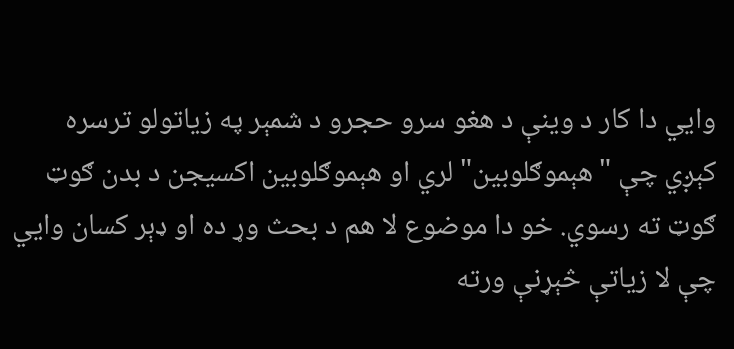وايي دا کار د وینې د هغو سرو حجرو د شمېر په زیاتولو ترسره کېږي چې "هېموګلوبین" لري او هېموګلوبین اکسیجن د بدن ګوټ ګوټ ته رسوي. خو دا موضوع لا هم د بحث وړ ده او ډېر کسان وایي چې لا زیاتې څېړنې ورته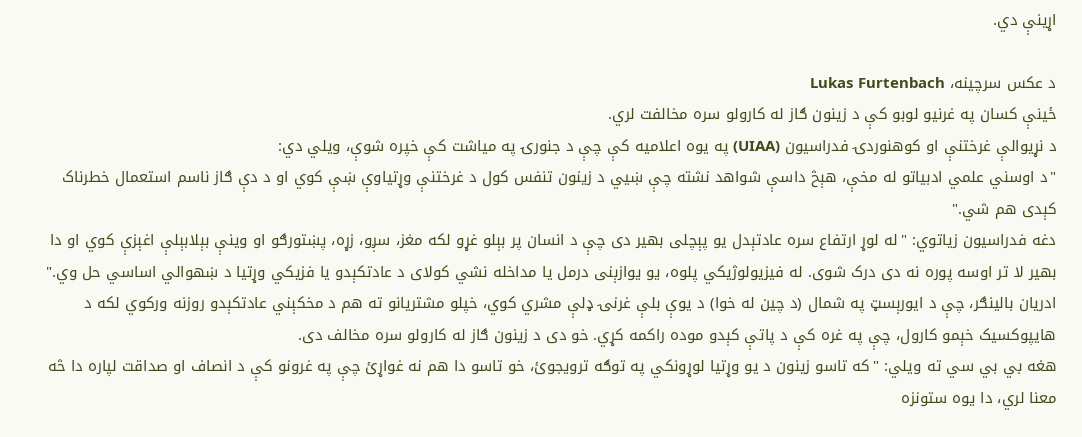اړینې دي.

د عکس سرچینه، Lukas Furtenbach
ځینې کسان په غرنیو لوبو کې د زینون ګاز له کارولو سره مخالفت لري.
د نړیوالې غرختنې او کوهنوردۍ فدراسیون (UIAA) په یوه اعلامیه کې چې د جنورۍ په میاشت کې خپره شوې، ویلي دي:
"د اوسني علمي ادبیاتو له مخې، هېڅ داسې شواهد نشته چې ښيي د زینون تنفس کول د غرختنې وړتیاوې ښې کوي او د دې ګاز ناسم استعمال خطرناک کېدی هم شي."
دغه فدراسیون زیاتوي: "له لوړ ارتفاع سره عادتېدل یو پېچلی بهیر دی چې د انسان پر بېلو غړو لکه مغز، سږو، زړه، پښتورګو او وینې بېلابېلې اغېزې کوي او دا بهیر لا تر اوسه پوره نه دی درک شوی. له فیزیولوژیکي پلوه، یو یوازېنی درمل یا مداخله نشي کولای د عادتکېدو یا فزیکي وړتیا د ښهوالي اساسي حل وي."
ادریان بالینګر، چې د ایورېسټ په شمال (د چین له خوا) د یوې بلې غرنۍ ډلې مشري کوي، خپلو مشتریانو ته هم د مخکېني عادتکېدو روزنه ورکوي لکه د هایپوکسیک خېمو کارول، چې په غره کې د پاتې کېدو موده راکمه کړي. خو دی د زینون ګاز له کارولو سره مخالف دی.
هغه بي بي سي ته ویلي: "که تاسو زینون د یو وړتیا لوړونکي په توګه ترویجوئ، خو تاسو دا هم نه غواړئ چې په غرونو کې د انصاف او صداقت لپاره دا څه معنا لري، دا یوه ستونزه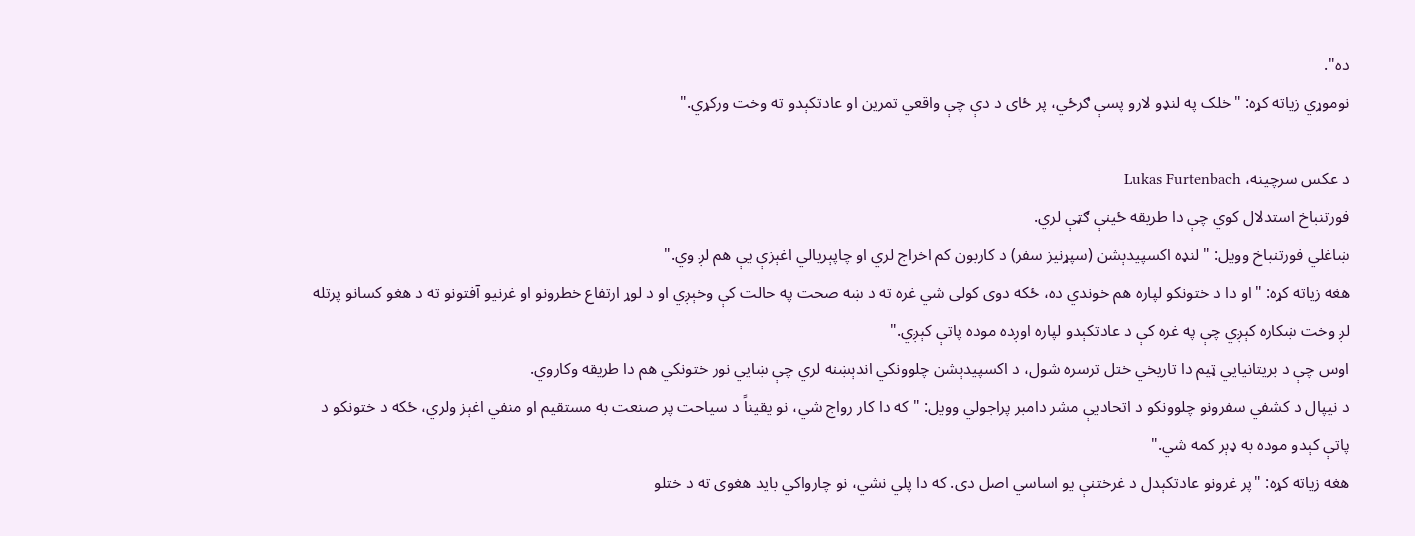ده".
نوموړي زیاته کړه: "خلک په لنډو لارو پسې ګرځي، پر ځای د دې چې واقعي تمرین او عادتکېدو ته وخت ورکړي."

د عکس سرچینه، Lukas Furtenbach
فورتنباخ استدلال کوي چې دا طریقه ځینې ګټې لري.
ښاغلي فورتنباخ وویل: "لنډه اکسپیدېشن (سپړنیز سفر) د کاربون کم اخراج لري او چاپېریالي اغېزې یې هم لږ وي."
هغه زیاته کړه: "او دا د ختونکو لپاره هم خوندي ده، ځکه دوی کولی شي غره ته د ښه صحت په حالت کې وخېږي او د لوړ ارتفاع خطرونو او غرنیو آفتونو ته د هغو کسانو پرتله لږ وخت ښکاره کېږي چې په غره کې د عادتکېدو لپاره اوږده موده پاتې کېږي."
اوس چې د بریتانیايي ټیم دا تاریخي ختل ترسره شول، د اکسپیدېشن چلوونکي اندېښنه لري چې ښايي نور ختونکي هم دا طریقه وکاروي.
د نیپال د کشفي سفرونو چلوونکو د اتحادیې مشر دامبر پراجولي وویل: "که دا کار رواج شي، نو یقیناً د سیاحت پر صنعت به مستقیم او منفي اغېز ولري، ځکه د ختونکو د پاتې کېدو موده به ډېر کمه شي."
هغه زیاته کړه: "پر غرونو عادتکېدل د غرختنې یو اساسي اصل دی. که دا پلي نشي، نو چارواکي باید هغوی ته د ختلو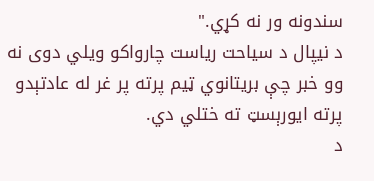سندونه ور نه کړي."
د نیپال د سیاحت ریاست چارواکو ویلي دوی نه وو خبر چې بریتانوي ټیم پرته پر غر له عادتېدو پرته ایورېسټ ته ختلي دي.
د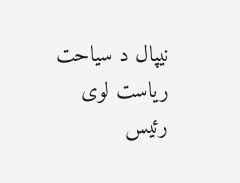نیپال د سیاحت ریاست لوی رئیس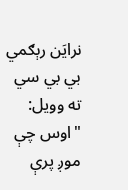نرایَن رېګمي بي بي سي ته وویل: "اوس چې موږ پرې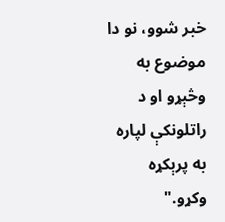خبر شوو، نو دا موضوع به وڅېړو او د راتلونکې لپاره به پرېکړه وکړو."